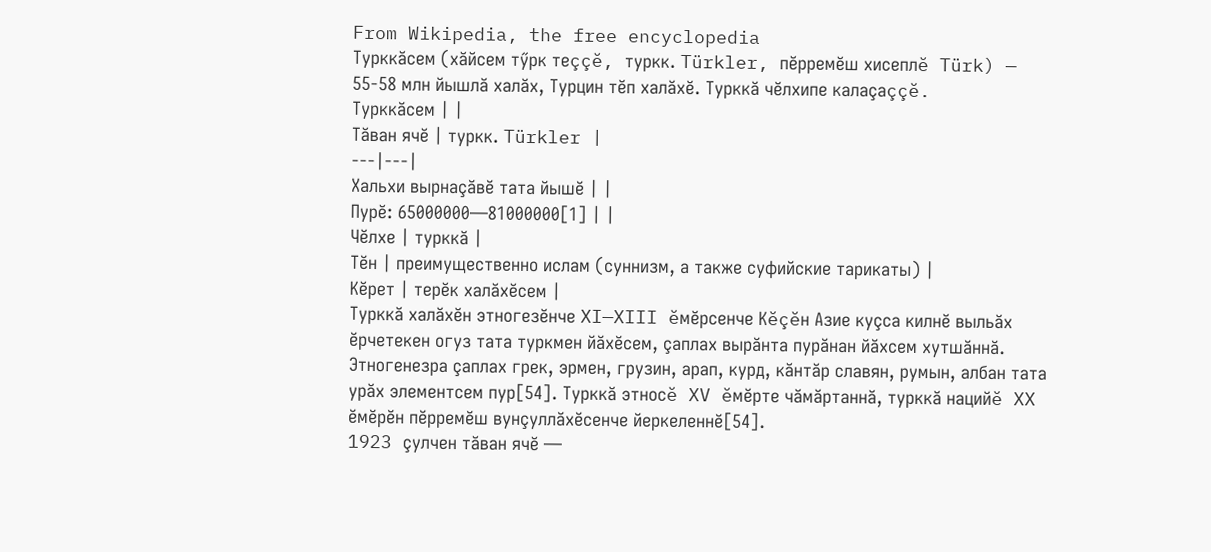From Wikipedia, the free encyclopedia
Турккăсем (хăйсем тӳрк теççĕ, туркк. Türkler, пĕрремĕш хисеплĕ Türk) — 55-58 млн йышлă халăх, Турцин тĕп халăхĕ. Турккă чĕлхипе калаçаççĕ.
Турккăсем | |
Тăван ячĕ | туркк. Türkler |
---|---|
Хальхи вырнаçăвĕ тата йышĕ | |
Пурӗ: 65000000—81000000[1] | |
Чĕлхе | турккă |
Тĕн | преимущественно ислам (суннизм, а также суфийские тарикаты) |
Кĕрет | терĕк халăхĕсем |
Турккă халăхĕн этногезĕнче XI—XIII ĕмĕрсенче Кĕçĕн Азие куçса килнĕ выльăх ĕрчетекен огуз тата туркмен йăхĕсем, çаплах вырăнта пурăнан йăхсем хутшăннă. Этногенезра çаплах грек, эрмен, грузин, арап, курд, кăнтăр славян, румын, албан тата урăх элементсем пур[54]. Турккă этносĕ XV ĕмĕрте чăмăртаннă, турккă нацийĕ XX ĕмĕрĕн пĕрремĕш вунçуллăхĕсенче йеркеленнĕ[54].
1923 çулчен тăван ячĕ —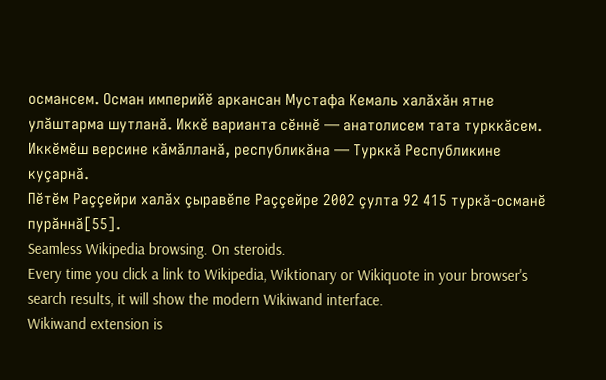османсем. Осман империйĕ аркансан Мустафа Кемаль халăхăн ятне улăштарма шутланă. Иккĕ варианта сĕннĕ — анатолисем тата турккăсем. Иккĕмĕш версине кăмăлланă, республикăна — Турккă Республикине куçарнă.
Пĕтĕм Раççейри халăх çыравĕпе Раççейре 2002 çулта 92 415 туркă-османĕ пурăннă[55].
Seamless Wikipedia browsing. On steroids.
Every time you click a link to Wikipedia, Wiktionary or Wikiquote in your browser's search results, it will show the modern Wikiwand interface.
Wikiwand extension is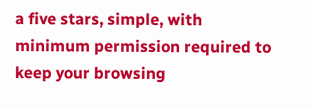a five stars, simple, with minimum permission required to keep your browsing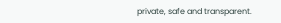private, safe and transparent.